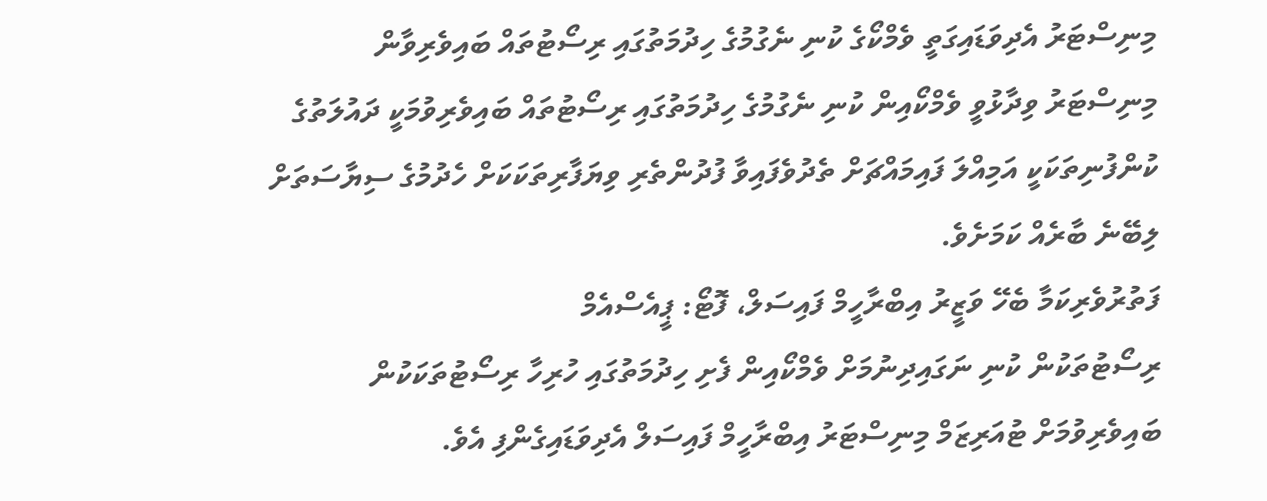މިނިސްޓަރު އެދިވަޑައިގަތީ ވެމްކޯގެ ކުނި ނެގުމުގެ ހިދުމަތުގައި ރިސޯޓުތައް ބައިވެރިވާން
މިނިސްޓަރު ވިދާޅުވީ ވެމްކޯއިން ކުނި ނެގުމުގެ ހިދުމަތުގައި ރިސޯޓުތައް ބައިވެރިވުމަކީ ދައުލަތުގެ ކުންފުނިތަކަކީ އަމިއްލަ ފައިމައްޗަށް ތެދުވެފައިވާ ފުދުންތެރި ވިޔަފާރިތަކަކަށް ހެދުމުގެ ސިޔާސަތަށް ލިބޭނެ ބާރެއް ކަމަށެވެ.
ފަތުރުވެރިކަމާ ބެހޭ ވަޒީރު އިބްރާހީމް ފައިސަލް، ފޮޓޯ: ޕީއެސްއެމް
ރިސޯޓުތަކުން ކުނި ނަގައިދިނުމަށް ވެމްކޯއިން ފެށި ހިދުމަތުގައި ހުރިހާ ރިސޯޓުތަކަކުން ބައިވެރިވުމަށް ޓުއަރިޒަމް މިނިސްޓަރު އިބްރާހީމް ފައިސަލް އެދިވަޑައިގެންފި އެވެ.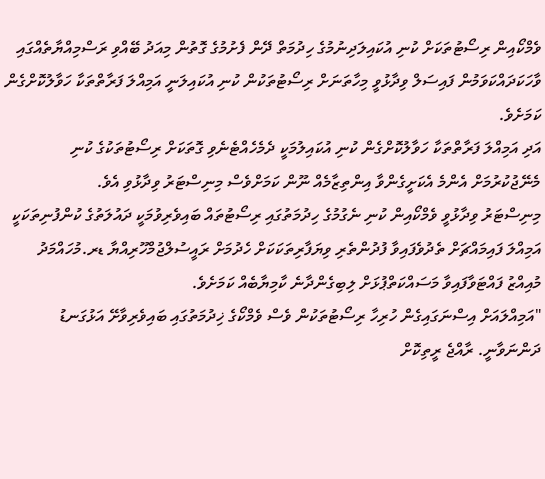ވެމްކޯއިން ރިސޯޓުތަކަށް ކުނި އުކައިލަދިނުމުގެ ހިދުމަތް ދޭން ފެށުމުގެ ގޮތުން މިއަދު ބޭއްވި ރަސްމިއްޔާތެއްގައި ވާހަކަދައްކަވަމުން ފައިސަލް ވިދާޅުވީ މިހާތަނަށް ރިސޯޓުތަކުން ކުނި އުކައިލަނީ އަމިއްލަ ފަރާތްތަކާ ހަވާލުކޮށްގެން ކަމަށެވެ.
އަދި އަމިއްލަ ފަރާތްތަކާ ހަވާލުކޮށްގެން ކުނި އުކައިލުމަކީ ދެމެހެއްޓެނެވި ގޮތަކަށް ރިސޯޓުތަކުގެ ކުނި މެނޭޖުކުރުމަށް އެންމެ އެކަށީގެންވާ އިންތިޒާމެއް ނޫން ކަމަށްވެސް މިނިސްޓަރު ވިދާޅުވި އެވެ.
މިނިސްޓަރު ވިދާޅުވީ ވެމްކޯއިން ކުނި ނެގުމުގެ ހިދުމަތުގައި ރިސޯޓުތައް ބައިވެރިވުމަކީ ދައުލަތުގެ ކުންފުނިތަކަކީ އަމިއްލަ ފައިމައްޗަށް ތެދުވެފައިވާ ފުދުންތެރި ވިޔަފާރިތަކަކަށް ހެދުމަށް ރައީސުލްޖުމްހޫރިއްޔާ ޑރ.މުހައްމަދު މުއިއްޒު ފައްޓަވާފައިވާ މަސައްކަތްޕުޅަށް ލިބިގެންދާނެ ކާމިޔާބެއް ކަމަށެވެ.
"އަމިއްލައަށް އިސްނަގައިގެން ހުރިހާ ރިސޯޓުތަކުން ވެސް ވެމްކޯގެ ޚިދުމަތުގައި ބައިވެރިވާށޭ އަޅުގަނޑު ދަންނަވާނީ. ރާއްޖެ ރީތިކޮށް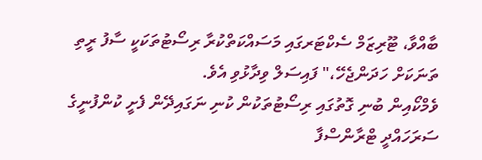ބާއްވާ، ޓޫރިޒަމް ސެކްޓަރގައި މަސައްކަތްކުރާ ރިސޯޓުތަކަކީ ސާފު ރީތި ތަނަކަށް ހަދަންޖެހޭ،" ފައިސަލް ވިދާޅުވި އެވެ.
ވެމްކޯއިން ބުނި ގޮތުގައި ރިސޯޓުތަކުން ކުނި ނަގައިދޭން ފެށީ ކުންފުނީގެ ސަރަހައްދީ ޓްރާންސްފާ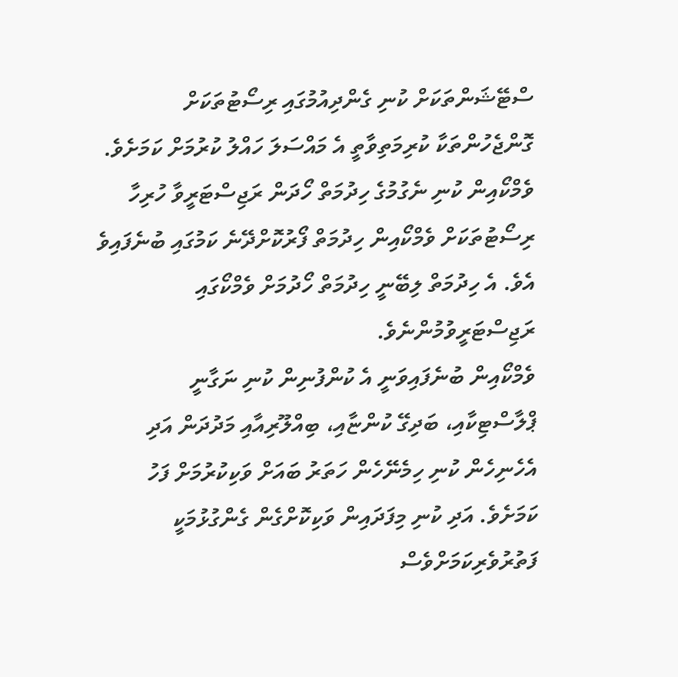ސްޓޭޝަންތަކަށް ކުނި ގެންދިއުމުގައި ރިސޯޓުތަކަށް ގޮންޖެހުންތަކާ ކުރިމަތިވާތީ އެ މައްސަލަ ހައްލު ކުރުމަށް ކަމަށެވެ.
ވެމްކޯއިން ކުނި ނެގުމުގެ ހިދުމަތް ހޯދަން ރަޖިސްޓަރީވާ ހުރިހާ ރިސޯޓުތަކަށް ވެމްކޯއިން ހިދުމަތް ފޯރުކޮށްދޭނެ ކަމުގައި ބުނެފައިވެ އެވެ. އެ ހިދުމަތް ލިބޭނީ ހިދުމަތް ހޯދުމަށް ވެމްކޯގައި ރަޖިސްޓަރީވުމުންނެވެ.
ވެމްކޯއިން ބުނެފައިވަނީ އެ ކުންފުނިން ކުނި ނަގާނީ ޕްލާސްޓިކާއި، ބަދިގޭ ކުންޏާއި، ބިއްލޫރިއާއި މަދުދަން އަދި އެހެނިހެން ކުނި ހިމެނޭހެން ހަތަރު ބައަށް ވަކިކުރުމަށް ފަހު ކަމަށެވެ. އަދި ކުނި މިފަދައިން ވަކިކޮށްގެން ގެންގުޅުމަކީ ފަތުރުވެރިކަމަށްވެސް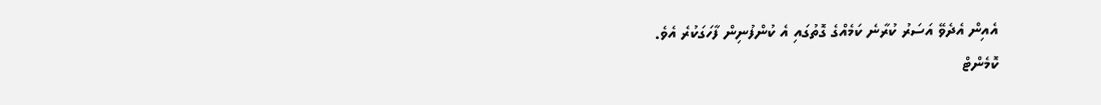އެއިން އެދެވޭ އަސަރު ކުރާނެ ކަމެއްގެ ގޮތުގައި އެ ކުންފުނިން ފާހަގަކުރެ އެވެ.
ކޮމެންޓް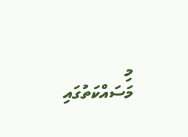މި މަސައްކަތުގައި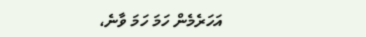އަހަރެމެން ހަމަ ހަމަ ވާނެ،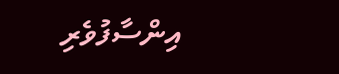އިންސާފުވެރި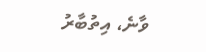ވާނެ، އިތުބާރު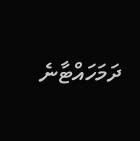ދަމަހައްޓާނެ